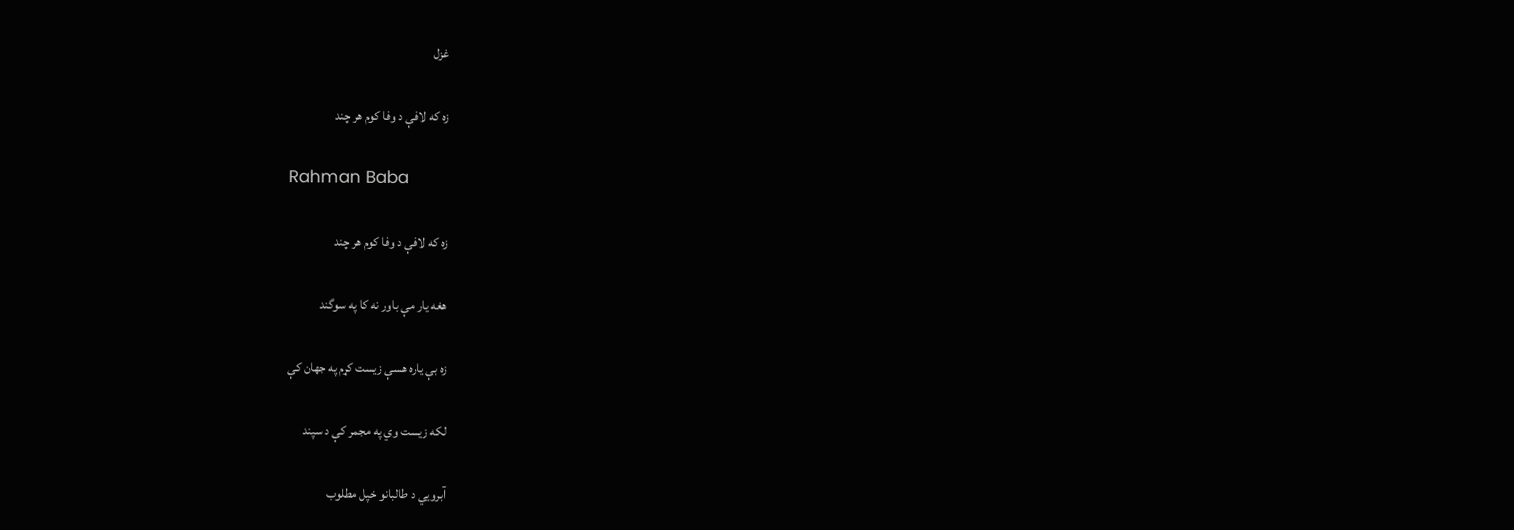غزل

زه که لافې د وفا کوم هر چند

Rahman Baba

زه که لافې د وفا کوم هر چند

هغه يار مې باور نه کا په سوگند

زه بې ياره هسې زيست کړم په جهان کې

لکه زيست وي په مجمر کې د سپند

آبرويي د طالبانو خپل مطلوب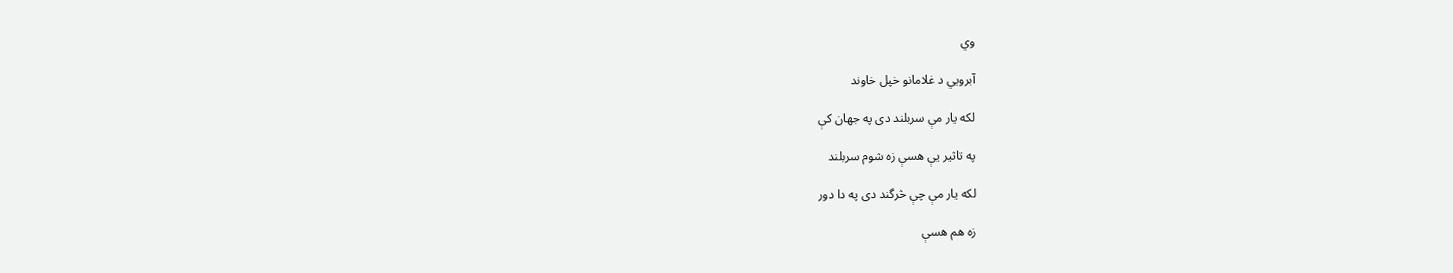وي

آبرويي د غلامانو خپل خاوند

لکه يار مې سربلند دی په جهان کې

په تاثير يې هسې زه شوم سربلند

لکه يار مې چې څرگند دی په دا دور

زه هم هسې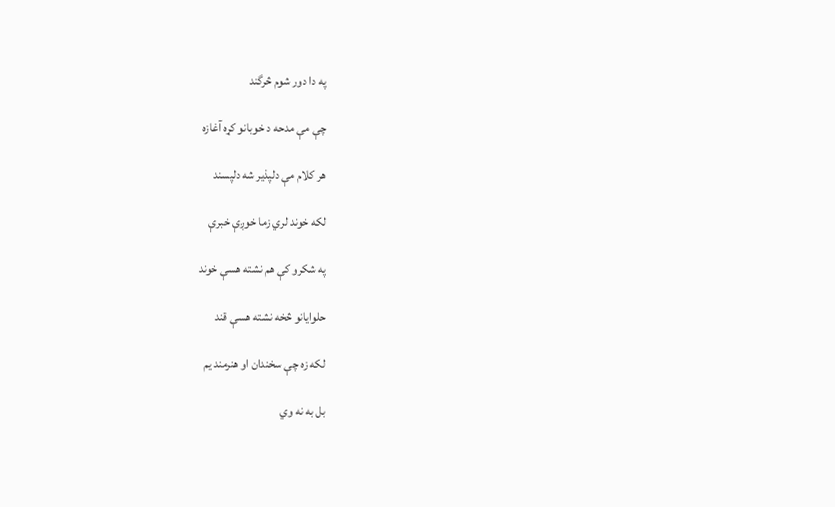په دا دور شوم څرگند

چې مې مدحه د خوبانو کړه آغازه

هر کلام مې دلپذير شه دلپسند

لکه خوند لري زما خوږې خبرې

په شکرو کې هم نشته هسې خوند

حلوايانو څخه نشته هسې قند

لکه زه چې سخندان او هنرمند يم

بل به نه وي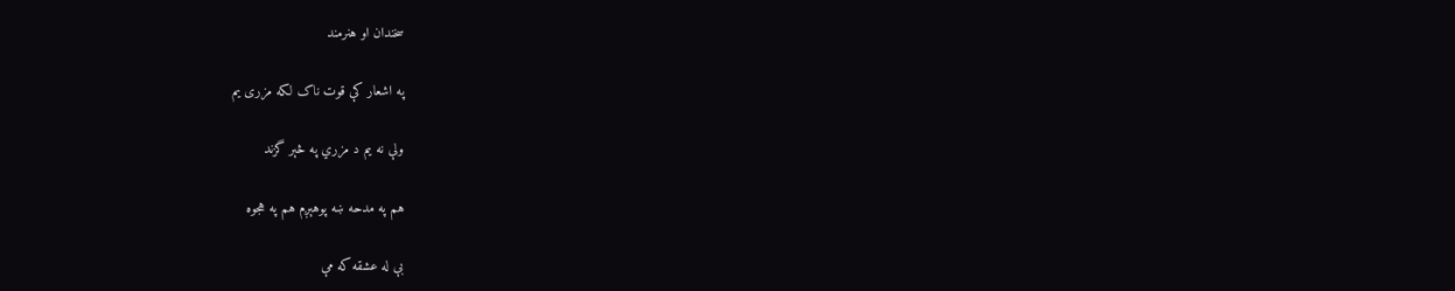سخندان او هنرمند

په اشعار کې قوت ناک لکه مزری يم

ولې نه يم د مزري په څېر گزند

هم په مدحه ښه پوهېږم هم په هجوه

بې له عشقه که مې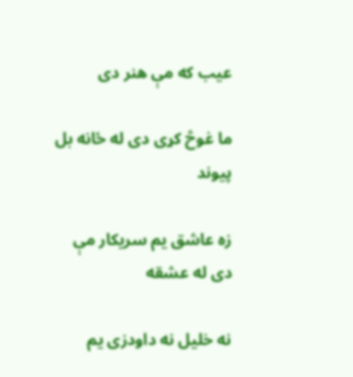عيب که مې هنر دی

ما غوڅ کړی دی له ځانه بل پيوند

زه عاشق يم سريکار مې دی له عشقه

نه خليل نه داودزی يم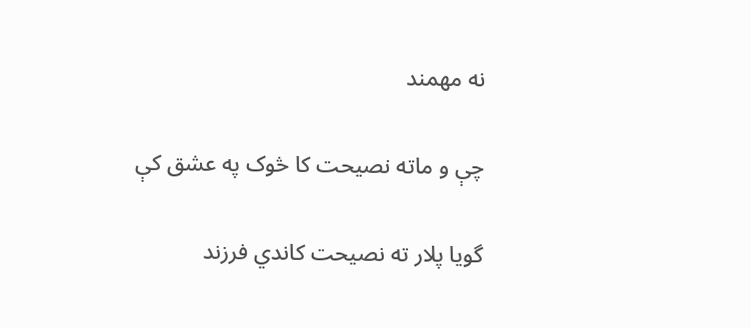نه مهمند

چې و ماته نصيحت کا څوک په عشق کې

گويا پلار ته نصيحت کاندي فرزند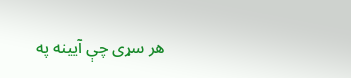هر سړی چې آيينه په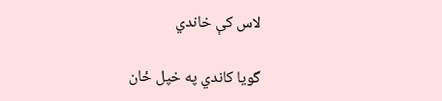لاس کې خاندي

گويا کاندي په خپل ځان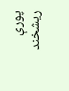پورې ريشخند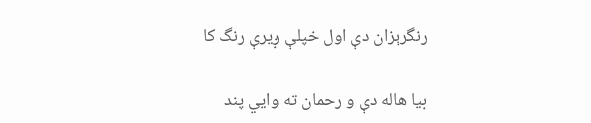رنگرېزان دې اول خپلې ږيرې رنگ کا

بيا هاله دې و رحمان ته وايي پند